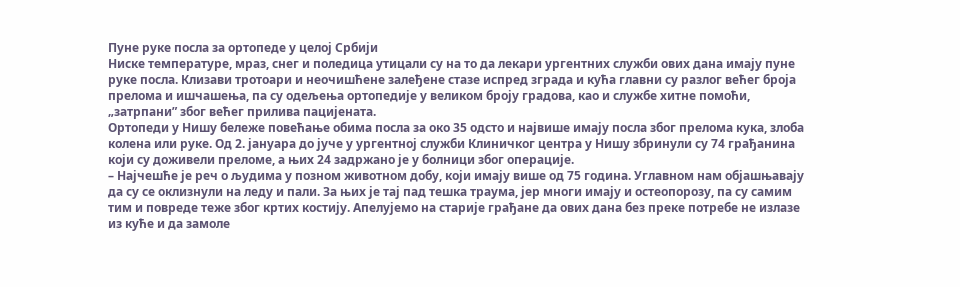Пуне руке посла за ортопеде у целој Србији
Ниске температуре, мраз, снег и поледица утицали су на то да лекари ургентних служби ових дана имају пуне руке посла. Клизави тротоари и неочишћене залеђене стазе испред зграда и кућа главни су разлог већег броја прелома и ишчашења, па су одељења ортопедије у великом броју градова, као и службе хитне помоћи, „затрпани” због већег прилива пацијената.
Ортопеди у Нишу бележе повећање обима посла за око 35 одсто и највише имају посла због прелома кука, злоба колена или руке. Од 2. јануара до јуче у ургентној служби Клиничког центра у Нишу збринули су 74 грађанина који су доживели преломе, а њих 24 задржано је у болници због операције.
– Најчешће је реч о људима у позном животном добу, који имају више од 75 година. Углавном нам објашњавају да су се оклизнули на леду и пали. За њих је тај пад тешка траума, јер многи имају и остеопорозу, па су самим тим и повреде теже због кртих костију. Апелујемо на старије грађане да ових дана без преке потребе не излазе из куће и да замоле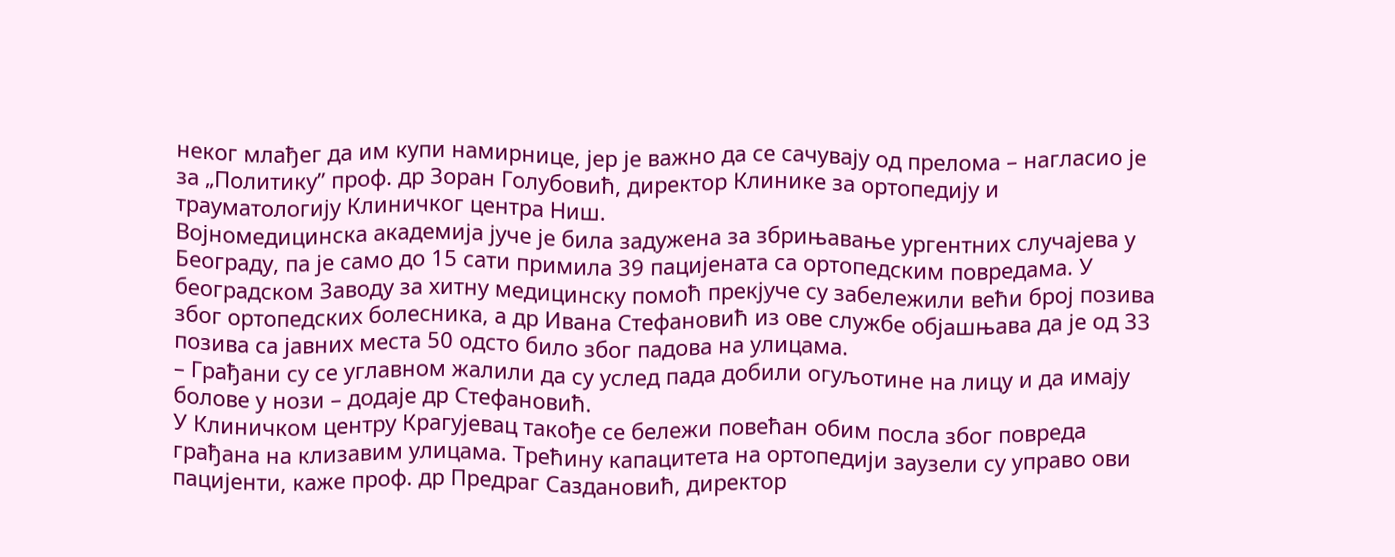неког млађег да им купи намирнице, јер је важно да се сачувају од прелома – нагласио је за „Политику” проф. др Зоран Голубовић, директор Клинике за ортопедију и трауматологију Клиничког центра Ниш.
Војномедицинска академија јуче је била задужена за збрињавање ургентних случајева у Београду, па је само до 15 сати примила 39 пацијената са ортопедским повредама. У београдском Заводу за хитну медицинску помоћ прекјуче су забележили већи број позива због ортопедских болесника, а др Ивана Стефановић из ове службе објашњава да је од 33 позива са јавних места 50 одсто било због падова на улицама.
– Грађани су се углавном жалили да су услед пада добили огуљотине на лицу и да имају болове у нози – додаје др Стефановић.
У Клиничком центру Крагујевац такође се бележи повећан обим посла због повреда грађана на клизавим улицама. Трећину капацитета на ортопедији заузели су управо ови пацијенти, каже проф. др Предраг Саздановић, директор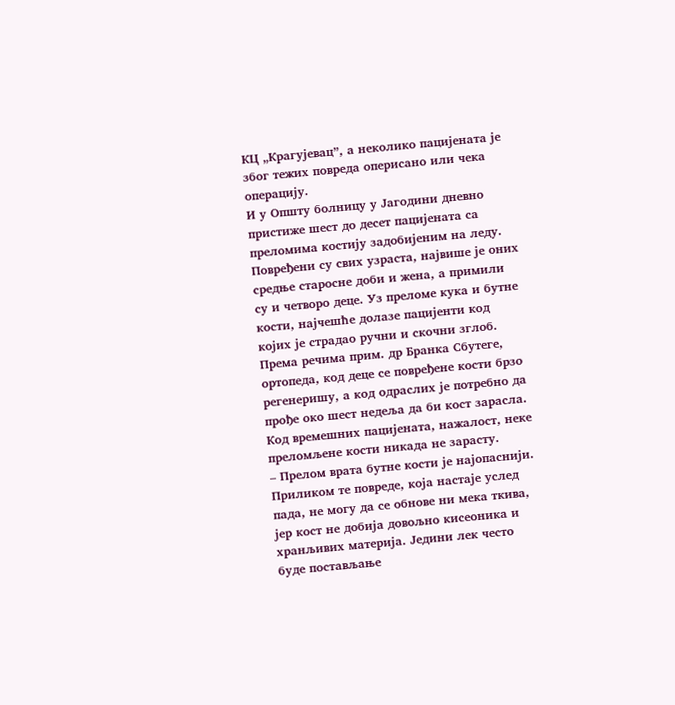КЦ „Крагујевац”, а неколико пацијената је због тежих повреда оперисано или чека операцију.
И у Општу болницу у Јагодини дневно пристиже шест до десет пацијената са преломима костију задобијеним на леду. Повређени су свих узраста, највише је оних средње старосне доби и жена, а примили су и четворо деце. Уз преломе кука и бутне кости, најчешће долазе пацијенти код којих је страдао ручни и скочни зглоб.
Према речима прим. др Бранка Сбутеге, ортопеда, код деце се повређене кости брзо регенеришу, а код одраслих је потребно да прође око шест недеља да би кост зарасла. Код времешних пацијената, нажалост, неке преломљене кости никада не зарасту.
– Прелом врата бутне кости је најопаснији. Приликом те повреде, која настаје услед пада, не могу да се обнове ни мека ткива, јер кост не добија довољно кисеоника и хранљивих материја. Једини лек често буде постављање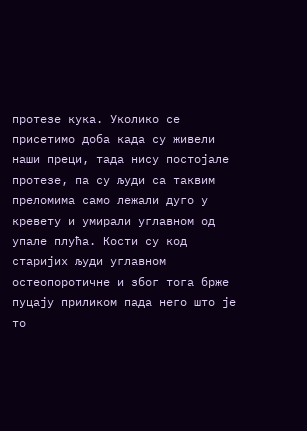протезе кука. Уколико се присетимо доба када су живели наши преци, тада нису постојале протезе, па су људи са таквим преломима само лежали дуго у кревету и умирали углавном од упале плућа. Кости су код старијих људи углавном остеопоротичне и због тога брже пуцају приликом пада него што је то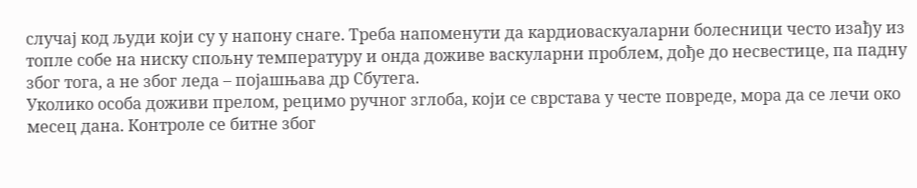случај код људи који су у напону снаге. Треба напоменути да кардиоваскуаларни болесници често изађу из топле собе на ниску спољну температуру и онда доживе васкуларни проблем, дође до несвестице, па падну због тога, а не због леда – појашњава др Сбутега.
Уколико особа доживи прелом, рецимо ручног зглоба, који се сврстава у честе повреде, мора да се лечи око месец дана. Контроле се битне због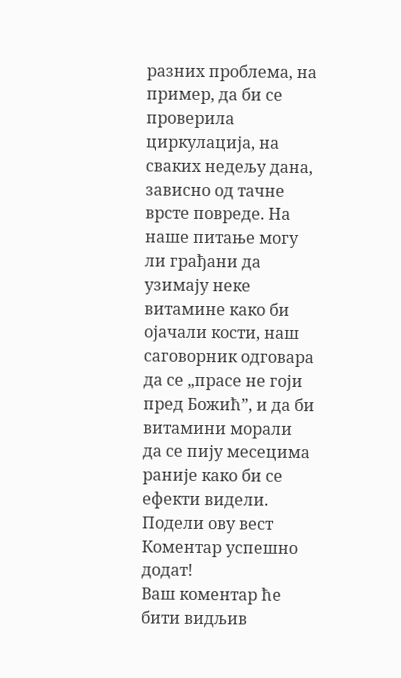разних проблема, на пример, да би се проверила циркулација, на сваких недељу дана, зависно од тачне врсте повреде. На наше питање могу ли грађани да узимају неке витамине како би ојачали кости, наш саговорник одговара да се „прасе не гоји пред Божић”, и да би витамини морали да се пију месецима раније како би се ефекти видели.
Подели ову вест
Комeнтар успeшно додат!
Ваш комeнтар ћe бити видљив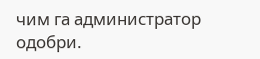чим га администратор одобри.